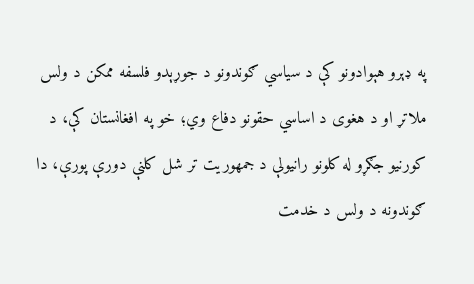په ډېرو هېوادونو کې د سیاسي ګوندونو د جوړېدو فلسفه ممکن د ولس ملاتړ او د هغوی د اساسي حقونو دفاع وي؛ خو په افغانستان کې، د کورنیو جګړو له کلونو رانیولې د جمهوریت تر شل کلنې دورې پورې، دا ګوندونه د ولس د خدمت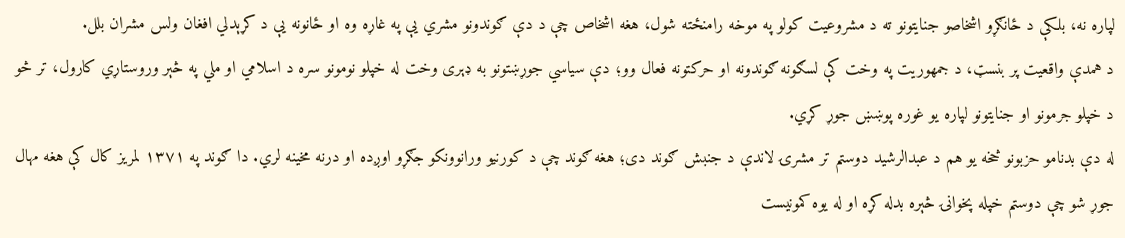لپاره نه، بلکې د ځانګړو اشخاصو جنایتونو ته د مشروعیت کولو په موخه رامنځته شول، هغه اشخاص چې د دې ګوندونو مشري یې په غاړه وه او ځانونه یې د کړېدلي افغان ولس مشران بلل.
د همدې واقعیت پر بنسټ، د جمهوریت په وخت کې لسګونه ګوندونه او حرکتونه فعال وو؛ دې سیاسي جوړښتونو به ډېری وخت له خپلو نومونو سره د اسلامي او ملي په څېر وروستاړي کارول، تر څو د خپلو جرمونو او جنایتونو لپاره یو غوره پوښښ جوړ کړي.
له دې بدنامو حزبونو څخه یو هم د عبدالرشید دوستم تر مشرۍ لاندې د جنبش ګوند دی؛ هغه ګوند چې د کورنیو ورانوونکو جګړو اوږده او درنه مخینه لري. دا ګوند په ۱۳۷۱ لمریز کال کې هغه مهال جوړ شو چې دوستم خپله پخوانۍ څېره بدله کړه او له یوه کمونیست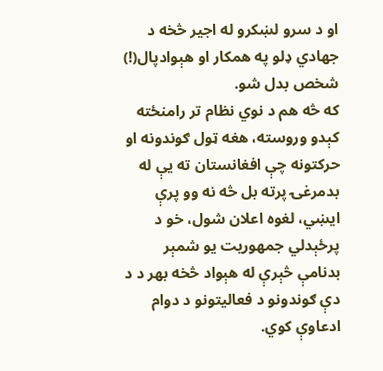او د سرو لښکرو له اجیر څخه د جهادي ډلو په همکار او هېوادپال(!) شخص بدل شو.
که څه هم د نوي نظام تر رامنځته کېدو وروسته، هغه ټول ګوندونه او حرکتونه چې افغانستان ته یې له بدمرغۍ پرته بل څه نه وو پرې ایښي، لغوه اعلان شول، خو د پرځېدلي جمهوریت یو شمېر بدنامې څېرې له هېواد څخه بهر د د دې ګوندونو د فعالیتونو د دوام ادعاوې کوي.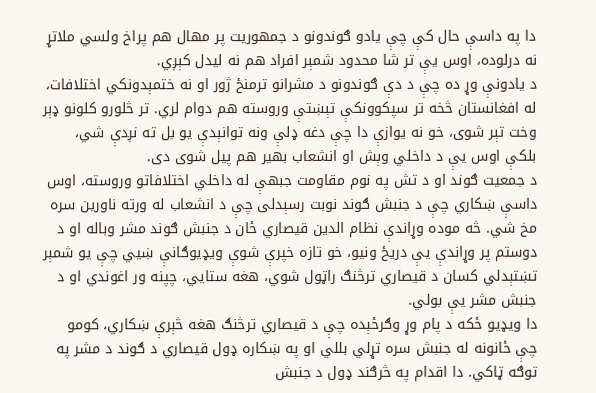دا په داسې حال کې چې یادو ګوندونو د جمهوریت پر مهال هم پراخ ولسي ملاتړ نه درلوده، اوس یې تر شا محدود شمېر افراد هم نه لیدل کېږي.
د یادونې وړ ده چې د دې ګوندونو د مشرانو ترمنځ ژور او نه ختمېدونکي اختلافات، له افغانستان څخه تر سپکوونکې تېښتې وروسته هم دوام لري. تر څلورو کلونو ډېر وخت تېر شوی، خو نه یوازې دا چې دغه ډلې ونه توانېدې یو بل ته نږدې شي، بلکې اوس یې د داخلي وېش او انشعاب بهیر هم پیل شوی دی.
د جمعیت ګوند او د تش په نوم مقاومت جبهې له داخلي اختلافاتو وروسته، اوس داسې ښکاري چې د جنبش ګوند نوبت رسېدلی چې د انشعاب له ورته ناورین سره مخ شي. څه موده وړاندې نظام الدین قیصاري ځان د جنبش ګوند مشر وباله او د دوستم پر وړاندې یې دریځ ونیو، خو تازه خپرې شوې ویډیوګانې ښيي چې یو شمېر تښتېدلي کسان د قیصاري ترڅنګ راټول شوي، هغه ستایي، چپنه ور اغوندي او د جنبش مشر یې بولي.
دا ویډیو ځکه د پام وړ وګرځېده چې د قیصاري ترڅنګ هغه څېرې ښکاري، کومو چې ځانونه له جنبش سره تړلي بللي او په ښکاره ډول قیصاري د ګوند د مشر په توګه ټاکي. دا اقدام په څرګند ډول د جنبش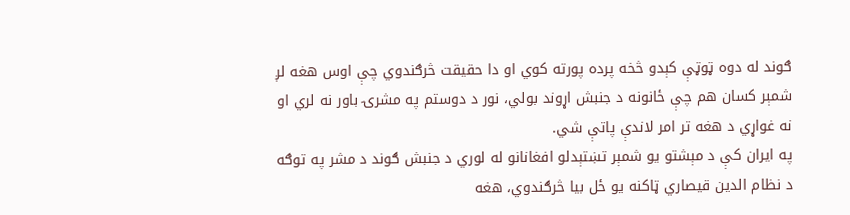ګوند له دوه ټوټې کېدو څخه پرده پورته کوي او دا حقیقت څرګندوي چې اوس هغه لږ شمېر کسان هم چې ځانونه د جنبش اړوند بولي، نور د دوستم په مشرۍ باور نه لري او نه غواړي د هغه تر امر لاندې پاتې شي.
په ایران کې د مېشتو یو شمېر تښتېدلو افغانانو له لوري د جنبش ګوند د مشر په توګه د نظام الدین قیصاري ټاکنه یو ځل بیا څرګندوي، هغه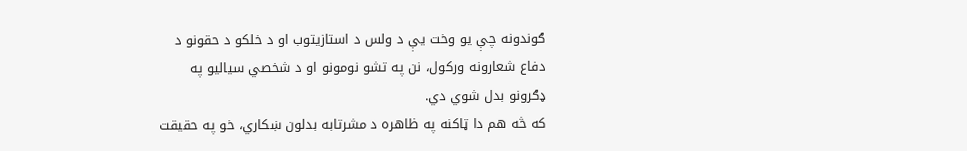ګوندونه چې یو وخت یې د ولس د استازیتوب او د خلکو د حقونو د دفاع شعارونه ورکول، نن په تشو نومونو او د شخصي سیالیو په ډګرونو بدل شوي دي.
که څه هم دا ټاکنه په ظاهره د مشرتابه بدلون ښکاري، خو په حقیقت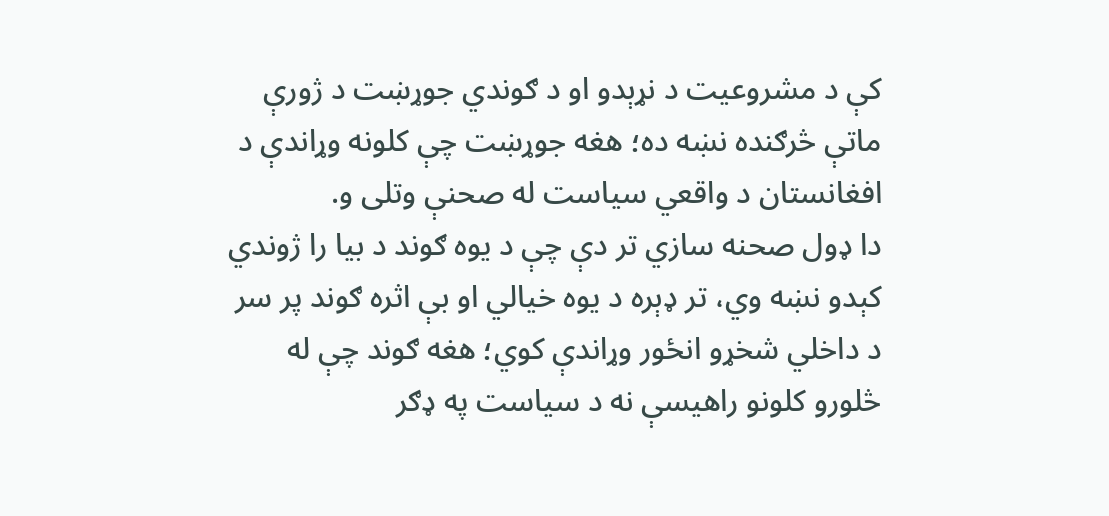کې د مشروعیت د نړېدو او د ګوندي جوړښت د ژورې ماتې څرګنده نښه ده؛ هغه جوړښت چې کلونه وړاندې د افغانستان د واقعي سیاست له صحنې وتلی و.
دا ډول صحنه سازي تر دې چې د یوه ګوند د بیا را ژوندي کېدو نښه وي، تر ډېره د یوه خیالي او بې اثره ګوند پر سر د داخلي شخړو انځور وړاندې کوي؛ هغه ګوند چې له څلورو کلونو راهیسې نه د سیاست په ډګر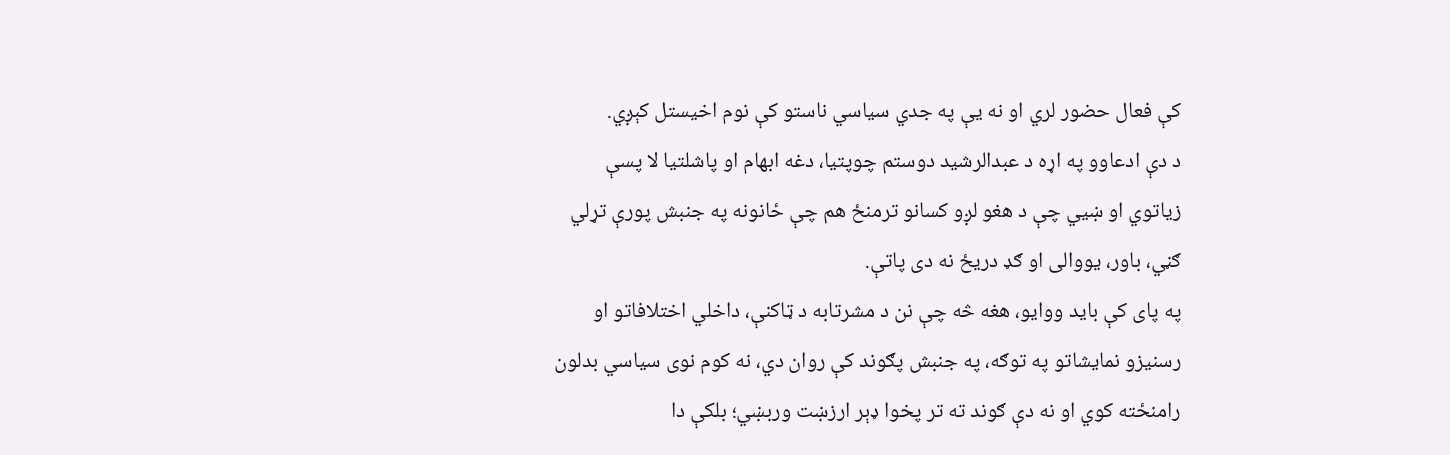کې فعال حضور لري او نه یې په جدي سیاسي ناستو کې نوم اخیستل کېږي.
د دې ادعاوو په اړه د عبدالرشید دوستم چوپتیا، دغه ابهام او پاشلتیا لا پسې زیاتوي او ښيي چې د هغو لږو کسانو ترمنځ هم چې ځانونه په جنبش پورې تړلي ګڼي، باور، یووالی او ګډ دریځ نه دی پاتې.
په پای کې باید ووایو، هغه څه چې نن د مشرتابه د ټاکنې، داخلي اختلافاتو او رسنیزو نمایشاتو په توګه، په جنبش پګوند کې روان دي، نه کوم نوی سیاسي بدلون رامنځته کوي او نه دې ګوند ته تر پخوا ډېر ارزښت وربښي؛ بلکې دا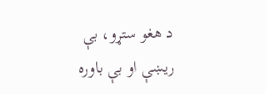د هغو ستړو، بې ریښې او بې باوره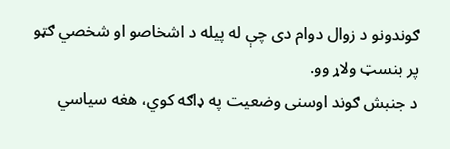ګوندونو د زوال دوام دی چې له پیله د اشخاصو او شخصي ګټو پر بنسټ ولاړ وو.
د جنبش ګوند اوسنی وضعیت په ډاګه کوي، هغه سیاسي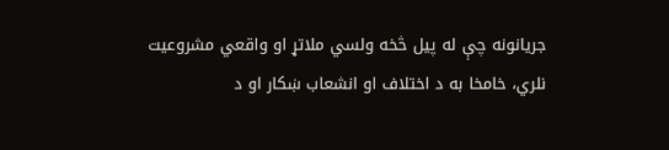جریانونه چې له پیل څخه ولسي ملاتړ او واقعي مشروعیت نلري، خامخا به د اختلاف او انشعاب ښکار او د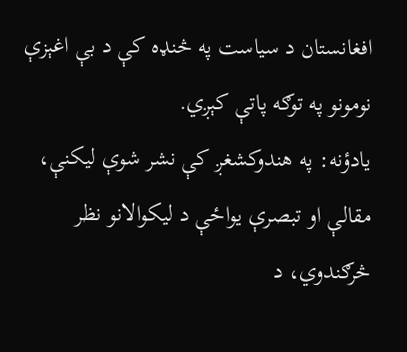افغانستان د سیاست په څنډه کې د بې اغېزې نومونو په توګه پاتې کېږي.
یادؤنه: په هندوکشغږ کې نشر شوې لیکنې، مقالې او تبصرې یواځې د لیکوالانو نظر څرګندوي، د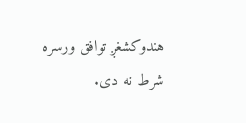هندوکشغږ توافق ورسره شرط نه دی.